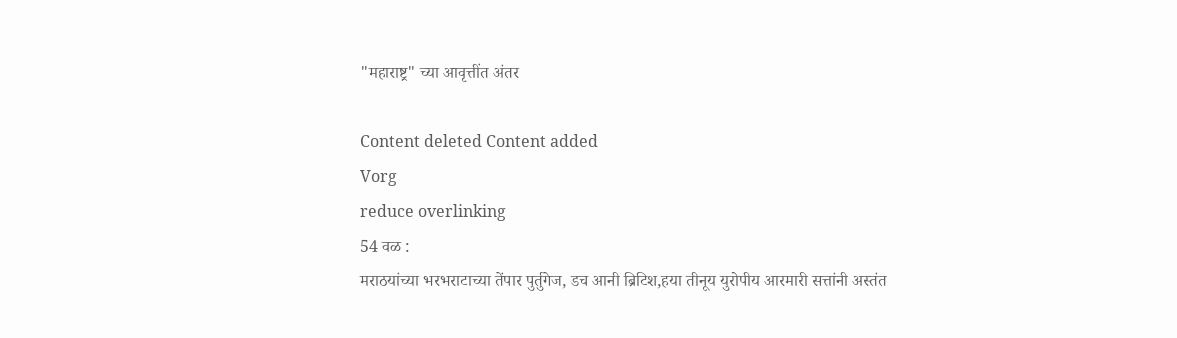"महाराष्ट्र" च्या आवृत्तींत अंतर

Content deleted Content added
Vorg
reduce overlinking
54 वळ :
मराठयांच्या भरभराटाच्या तेंपार पुर्तुगेज, डच आनी ब्रिटिश,हया तीनूय युरोपीय आरमारी सत्तांनी अस्तंत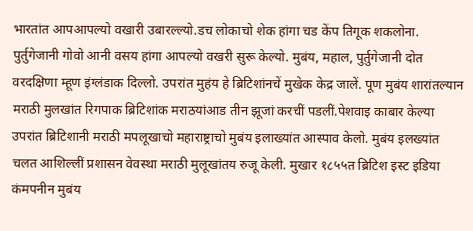भारतांत आपआपल्यो वखारी उबारल्ल्यो.डच लोकाचो शेक हांगा चड केंप तिगूक शकलोना. पुर्तुगेजानी गोवो आनी वसय हांगा आपल्यो वखरी सुरू केल्यो. मुबंय, महाल, पुर्तुगेजानी दोत वरदक्षिणा म्हूण इंग्लंडाक दिल्लो. उपरांत मुहंय हे ब्रिटिशांनचें मुखेक केद्र जालें. पूण मुबंय शारांतल्यान मराठी मुलखांत रिगपाक ब्रिटिशांक मराठयांआड तीन झूजां करचीं पडलीं.पेशवाइ काबार केल्या उपरांत ब्रिटिशानी मराठी मपलूखाचो महाराष्ट्राचो मुबंय इलाख्यांत आस्पाव केलो. मुबंय इलख्यांत चलत आशिल्लीं प्रशासन वेवस्था मराठी मुलूखांतय रुजू केली. मुखार १८५५त ब्रिटिश इस्ट इडिया कंमपनीन मुबंय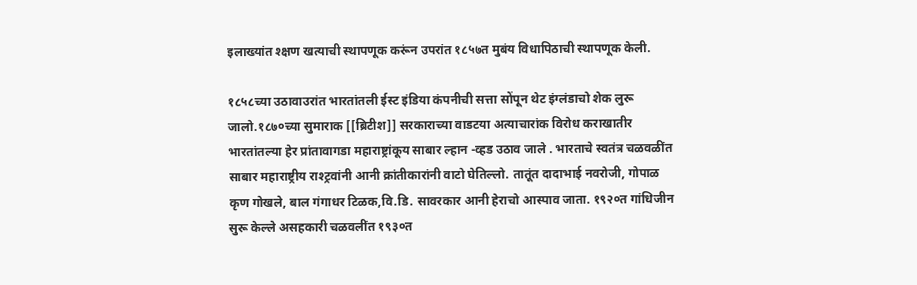इलाख्यांत श्क्षण खत्याची स्थापणूक करूंन उपरांत १८५७त मुबंय विधापिठाची स्थापणूक केली.

१८५८च्या उठावाउरांत भारतांतली ईस्ट इंडिया कंपनीची सत्ता सोंपून थेट इंग्लंडाचो शेक लुरू जालो.१८७०च्या सुमाराक [[ब्रिटीश]] सरकाराच्या वाडटया अत्याचारांक विरोध कराखातीर भारतांतल्या हेर प्रांतावागडा महाराष्ट्रांकूय साबार ल्हान -व्हड उठाव जाले . भारताचे स्वतंत्र चळवळींत साबार महाराष्ट्रीय राश्ट्रवांनी आनी क्रांतीकारांनी वाटो घेतिल्लो. तातूंत दादाभाई नवरोजी, गोपाळ कृण गोखले, बाल गंगाधर टिळक,वि.डि. सावरकार आनी हेराचो आस्पाव जाता. १९२०त गांधिजीन सुरू केल्ले असहकारी चळवलींत १९३०त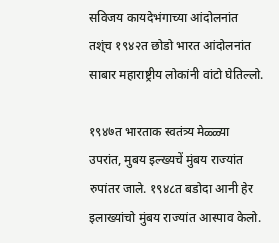सविजय कायदेभंगाच्या आंदोलनांत तश्ंच १९४२त छोडो भारत आंदोलनांत साबार महाराष्ट्रीय लोकांनी वांटो घेतिल्लो.

१९४७त भारताक स्वतंत्र्य मेळ्ळ्या उपरांत, मुबय इल्ख्यचें मुंबय राज्यांत रुपांतर जाले. १९४८त बडोदा आनी हेर इलाख्यांचो मुंबय राज्यांत आस्पाव केलो.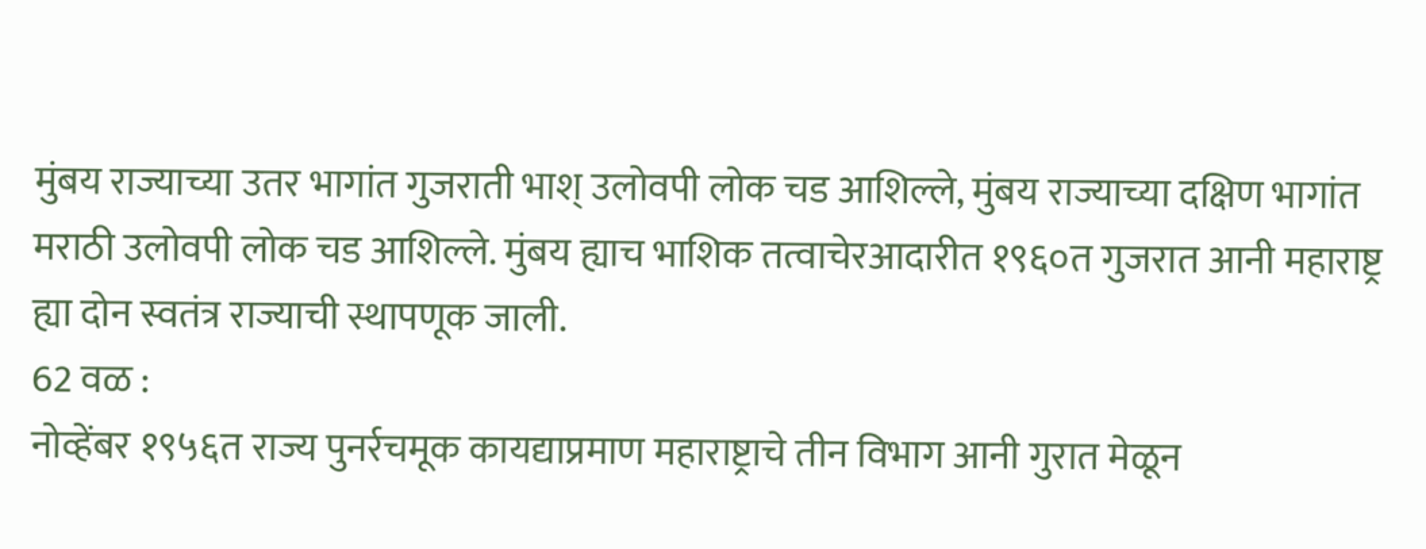मुंबय राज्याच्या उतर भागांत गुजराती भाश् उलोवपी लोक चड आशिल्ले, मुंबय राज्याच्या दक्षिण भागांत मराठी उलोवपी लोक चड आशिल्ले. मुंबय ह्याच भाशिक तत्वाचेरआदारीत १९६०त गुजरात आनी महाराष्ट्र ह्या दोन स्वतंत्र राज्याची स्थापणूक जाली.
62 वळ :
नोव्हेंबर १९५६त राज्य पुनर्रचमूक कायद्याप्रमाण महाराष्ट्राचे तीन विभाग आनी गुरात मेळून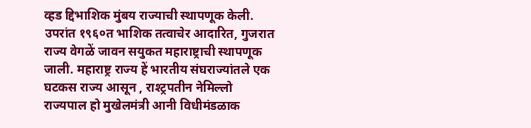व्हड द्दिभाशिक मुंबय राज्याची स्थापणूक केली. उपरांत १९६०त भाशिक तत्वाचेर आदारित, गुजरात राज्य वेगळें जावन सयुकत महाराष्ट्राची स्थापणूक जाली. महाराष्ट्र राज्य हें भारतीय संघराज्यांतले एक घटकस राज्य आसून , राश्ट्रपतीन नेमिल्लो राज्यपाल हो मुखेलमंत्री आनी विधीमंडळाक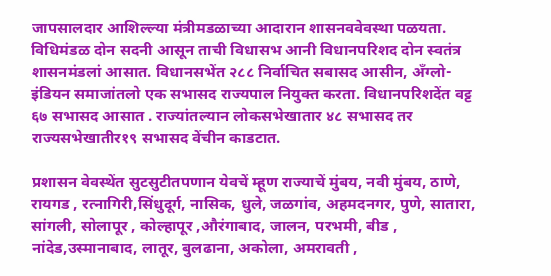जापसालदार आशिल्ल्या मंत्रीमडळाच्या आदारान शासनववेवस्था पळयता. विधिमंडळ दोन सदनी आसून ताची विधासभ आनी विधानपरिशद दोन स्वतंत्र शासनमंडलां आसात. विधानसभेंत २८८ निर्वाचित सबासद आसीन, अँग्लो-इंडियन समाजांतलो एक सभासद राज्यपाल नियुक्त करता. विधानपरिशदेंत वट्ट ६७ सभासद आसात . राज्यांतल्यान लोकसभेखातार ४८ सभासद तर राज्यसभेखातीर१९ सभासद वेंचीन काडटात.

प्रशासन वेवस्थेंत सुटसुटीतपणान येवचें म्हूण राज्याचें मुंबय, नवी मुंबय, ठाणे, रायगड , रत्नागिरी,सिंधुदूर्ग, नासिक, धुले, जळगांव, अहमदनगर, पुणे, सातारा, सांगली, सोलापूर , कोल्हापूर ,औरंगाबाद, जालन, परभमी, बीड , नांदेड,उस्मानाबाद, लातूर, बुलढाना, अकोला, अमरावती ,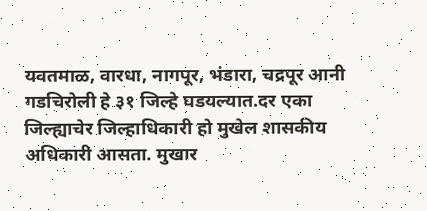यवतमाळ, वारधा, नागपूर, भंडारा, चद्रपूर आनी गडचिरोली हे ३१ जिल्हे घडयल्यात.दर एका जिल्ह्याचेर जिल्हाधिकारी हो मुखेल शासकीय अधिकारी आसता. मुखार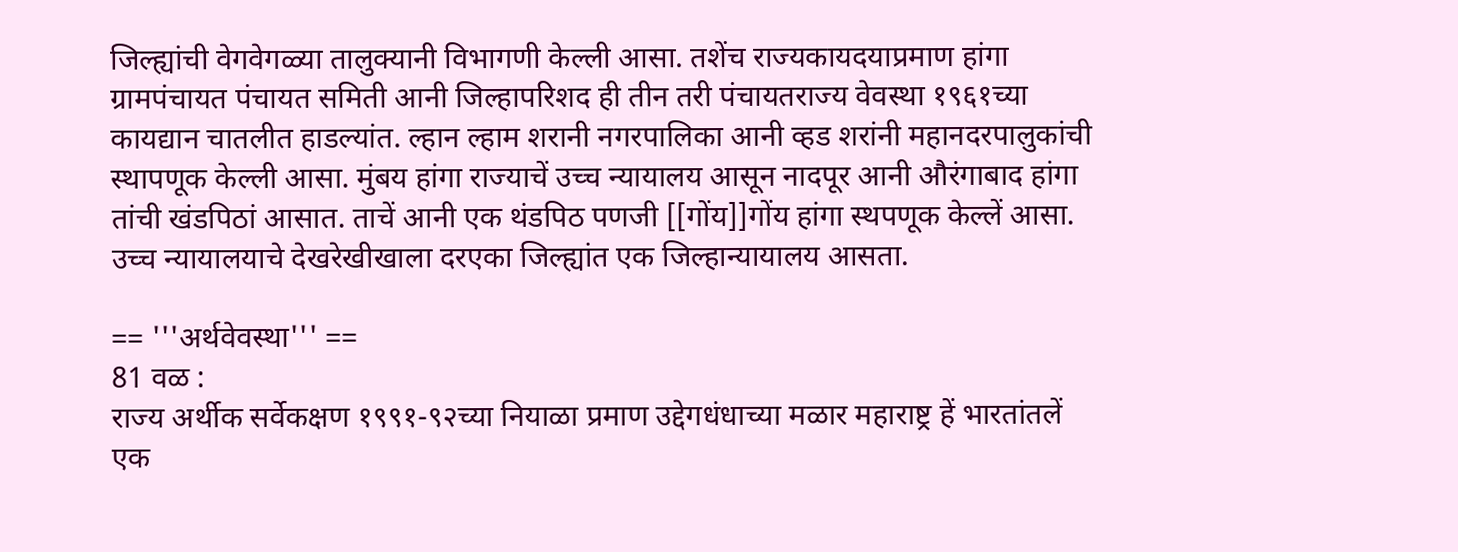जिल्ह्यांची वेगवेगळ्या तालुक्यानी विभागणी केल्ली आसा. तशेंच राज्यकायदयाप्रमाण हांगा ग्रामपंचायत पंचायत समिती आनी जिल्हापरिशद ही तीन तरी पंचायतराज्य वेवस्था १९६१च्या कायद्यान चातलीत हाडल्यांत. ल्हान ल्हाम शरानी नगरपालिका आनी व्हड शरांनी महानदरपालुकांची स्थापणूक केल्ली आसा. मुंबय हांगा राज्याचें उच्च न्यायालय आसून नादपूर आनी औरंगाबाद हांगा तांची खंडपिठां आसात. ताचें आनी एक थंडपिठ पणजी ‍‍[[गोंय]]गोंय हांगा स्थपणूक केल्लें आसा. उच्च न्यायालयाचे देखरेखीखाला दरएका जिल्ह्यांत एक जिल्हान्यायालय आसता.

== '''अर्थवेवस्था''' ==
81 वळ :
राज्य अर्थीक सर्वेकक्षण १९९१-९२च्या नियाळा प्रमाण उद्देगधंधाच्या मळार महाराष्ट्र हें भारतांतलें एक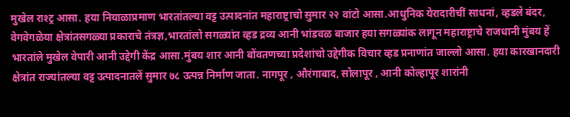मुखेल राश्ट्र आसा. हया नियाळाप्रमाण भारतांतल्या वट्ट उत्पादनांत महाराष्ट्राचो सुमार २२ वांटो आसा.आधुनिक येरादारीचीं साधनां, व्हडले बंदर, वेगवेगळेया क्षेत्रांतसगळ्या प्रकाराचे तंत्रज्ञ,भारतांलो सगळ्यांत व्हड द्रव्य आनी भांडवळ बाजार हया सगळ्यांक लागून महाराष्ट्राचे राजधानी मुंबय हें भारतांले मुखेल वेपारी आनी उद्देगी केंद्र आसा.मुंबय शार आनी बोंवतणच्या प्रदेशांचो उद्देगीक विचार व्हड प्रनाणांत जाल्लो आसा. हया कारखानदारी क्षेत्रांत राज्यांतल्या वट्ट उत्पादनातलें सुमार ७८ उत्पन्न निर्माण जाता. नागपूर , औरंगाबाद, सोलापूर , आनी कोल्हापूर शारांनी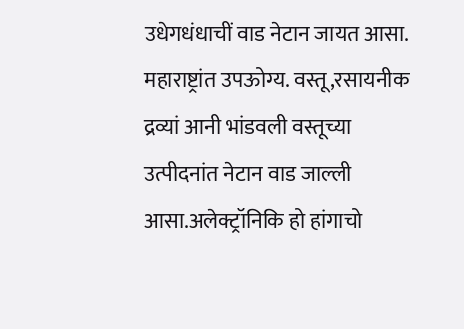उधेगधंधाचीं वाड नेटान जायत आसा. महाराष्ट्रांत उपऊोग्य. वस्तू,रसायनीक द्रव्यां आनी भांडवली वस्तूच्या उत्पीदनांत नेटान वाड जाल्ली आसा.अलेक्ट्रॉनिकि हो हांगाचो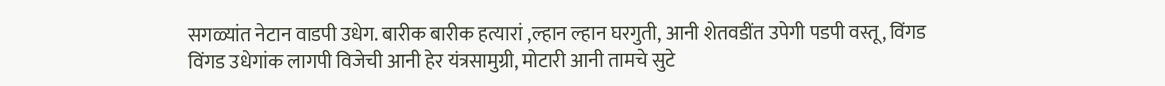सगळ्यांत नेटान वाडपी उधेग. बारीक बारीक हत्यारां ,ल्हान ल्हान घरगुती, आनी शेतवडींत उपेगी पडपी वस्तू, विंगड विंगड उधेगांक लागपी विजेची आनी हेर यंत्रसामुग्री, मोटारी आनी तामचे सुटे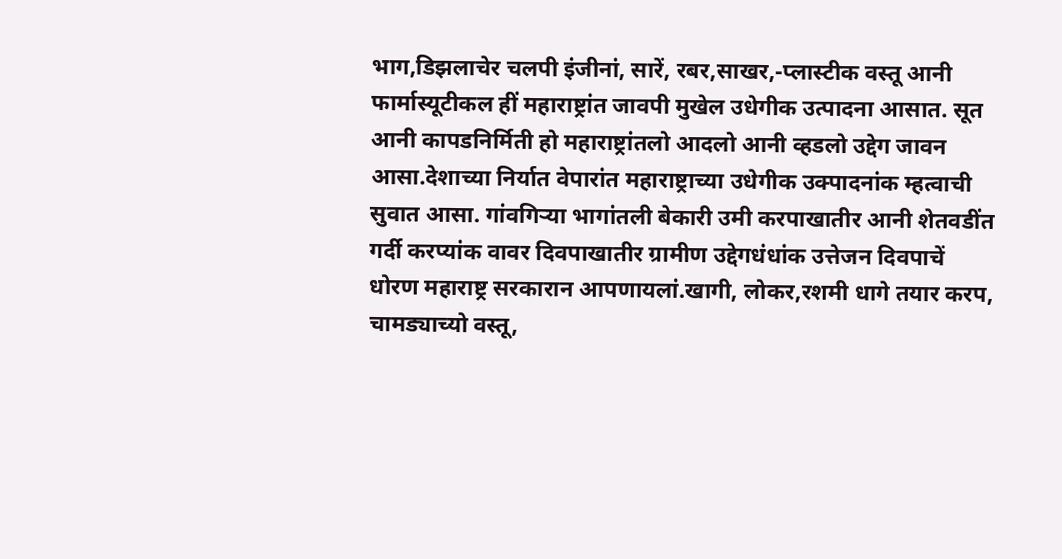भाग,डिझलाचेर चलपी इंजीनां, सारें, रबर,साखर,-प्लास्टीक वस्तू आनी फार्मास्यूटीकल हीं महाराष्ट्रांत जावपी मुखेल उधेगीक उत्पादना आसात. सूत आनी कापडनिर्मिती हो महाराष्ट्रांतलो आदलो आनी व्हडलो उद्देग जावन आसा.देशाच्या निर्यात वेपारांत महाराष्ट्राच्या उधेगीक उक्पादनांक म्हत्वाची सुवात आसा. गांवगिऱ्या भागांतली बेकारी उमी करपाखातीर आनी शेतवडींत गर्दी करप्यांक वावर दिवपाखातीर ग्रामीण उद्देगधंधांक उत्तेजन दिवपाचें धोरण महाराष्ट्र सरकारान आपणायलां.खागी, लोकर,रशमी धागे तयार करप, चामड्याच्यो वस्तू,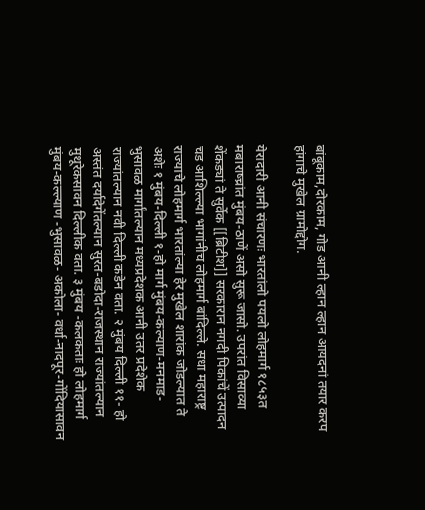बांबूकाम,दोरकाम, गोड आनी ल्हान ल्हान आयदनां तयार करप हांगाचे मुखेल ग्रामोद्दोग.

येरादारी आनी संचारण‌ः भारतांलो पयलो लोहमार्ग १८५३त मबाराष्च्रांत मुंबय-ठाणें असो सुरू जासो. उपरांत विसाव्या शेंकड्यां ते सुर्वेक [[ब्रिटीश]] सरकारान नगदी पिकांचें उत्पादन चड आशिल्ल्या भागांनीच लोहमार्ग बांदिल्ले. सधा महाराष्ट्र राज्याचे लोहमार्ग भारतांल्या हेर मुखेल शारांक जोडल्यात ते अशेः १ मुंबय-दिल्ली १-हो मार्ग मुंबय-कल्याण-मनमाड-भुसावळ मार्गांतल्यान मध्यप्रदेशक आनी उतर प्रदेशेक राज्यांतल्यान नवी दिल्ली कडेन वता. २ मुंबय दिल्ली ११- हो अस्तंत दर्यादेगेंतल्यान सुरत-बडोदा-राजस्थान राज्यांतल्यान मुथूरेकसावन दिल्लीक वता. ३ मुंबय -कलकताः हो लोहमार्ग मुंबय-कल्ल्याण -भुसावळ- अकोला- वर्धा-नादपूर-गोंदियासावन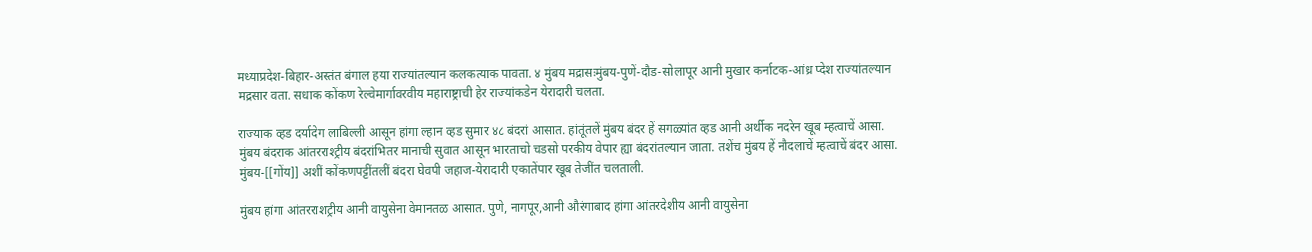मध्याप्रदेश-बिहार-अस्तंत बंगाल हया राज्यांतल्यान कलकत्याक पावता. ४ मुंबय मद्रासःमुंबय-पुणें-दौड-सोलापूर आनी मुखार कर्नाटक-आंध्र प्देश राज्यांतल्यान मद्रसार वता. सधाक कोंकण रेल्वेमार्गावरवीय महाराष्ट्राची हेर राज्यांकडेन येरादारी चलता.

राज्याक व्हड दर्यादेग लाबिल्ली आसून हांगा ल्हान व्हड सुमार ४८ बंदरां आसात. हांतूंतलें मुंबय बंदर हें सगळ्यांत व्हड आनी अर्थीक नदरेन खूब म्हत्वाचें आसा. मुंबय बंदराक आंतरराश्ट्रीय बंदरांभितर मानाची सुवात आसून भारताचो चडसो परकीय वेपार ह्या बंदरांतल्यान जाता. तशेंच मुंबय हें नौदलाचें म्हत्वाचें बंदर आसा. मुंबय-[[गोंय]] अशीं कोंकणपट्टींतलीं बंदरा घेवपी जहाज-येरादारी एकातेंपार खूब तेजींत चलताली.

मुंबय हांगा आंतरराशट्रीय आनी वायुसेना वेमानतळ आसात. पुणे, नागपूर,आनी औरंगाबाद हांगा आंतरदेशीय आनी वायुसेना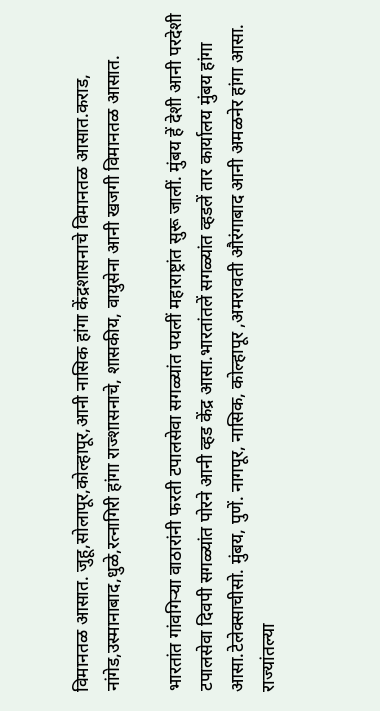विमानतळ आसात. जुहू,सोलापूर,कोल्हापूर,आनी नासिक हांगा केंद्रशासनाचे विमानतळ आसात.कराड, नांगेड,उस्मानाबाद,धुळे,रत्नागिरी हांगा राज्शासनाचे, शासकीय, वायुसेना आनी खजगी विमानतळ आसात.

भारतांत गांवगिऱ्या वाठारांनी फरती टपालसेवा सगळ्यांत पयलीं महाराष्ट्रांत सुरू जालीं. मुंबय हें देशी आनी परदेशी टपालसेवा दिवपी सगळ्यांत पोरने आनी व्हड केंद्र आसा.भारतांतलें सगळ्यांत व्हडलें तार कार्यालय मुंबय हांगा आसा.टेलेक्साचीसो. मुंबय, पुणें. नागपूर, नासिक, कोल्हापूर ,अमरावती औरंगाबाद आनी अमळनेर हांगा आसा. राज्यांतल्या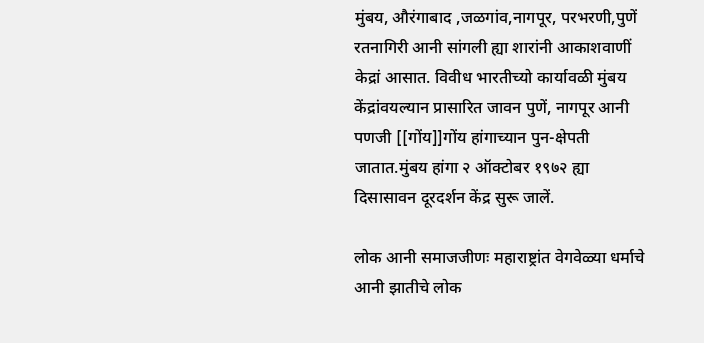मुंबय, औरंगाबाद ,जळगांव,नागपूर, परभरणी,पुणें रतनागिरी आनी सांगली ह्या शारांनी आकाशवाणीं केद्रां आसात. विवीध भारतीच्यो कार्यावळी मुंबय केंद्रांवयल्यान प्रासारित जावन पुणें, नागपूर आनी पणजी ‍[[गोंय]]गोंय हांगाच्यान पुन-क्षेपती जातात.मुंबय हांगा २ ऑक्टोबर १९७२ ह्या दिसासावन दूरदर्शन केंद्र सुरू जालें.

लोक आनी समाजजीणः महाराष्ट्रांत वेगवेळ्या धर्माचे आनी झातीचे लोक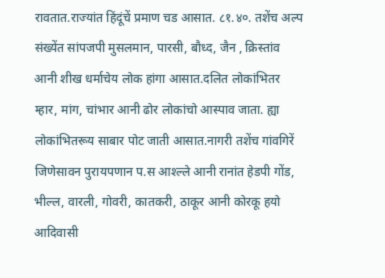रावतात.राज्यांत हिंदूंचें प्रमाण चड आसात. ८१.४०. तशेंच अल्प संख्येंत सांपजपी मुसलमान, पारसी, बौध्द, जैन , क्रिस्तांव आनी शीख धर्माचेय लोक हांगा आसात.दलित लोकांभितर म्हार, मांग, चांभार आनी ढोर लोकांचो आस्पाव जाता. ह्या लोकांभितरूय साबार पोट जाती आसात.नागरी तशेंच गांवगिरें जिणेसावन पुरायपणान प.स आश्ल्ले आनी रानांत हेडपी गोंड, भील्ल, वारली, गोवरी, कातकरी, ठाकूर आनी कोरकू हयो आदिवासी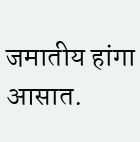जमातीय हांगा आसात.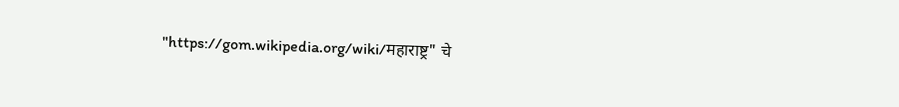"https://gom.wikipedia.org/wiki/महाराष्ट्र" चे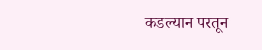कडल्यान परतून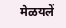मेळयलें